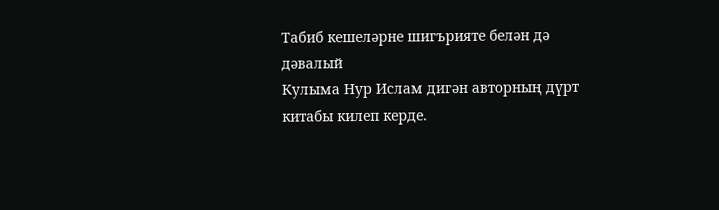Табиб кешеләрне шигърияте белән дә дәвалый
Кулыма Нур Ислам дигән авторның дүрт китабы килеп керде.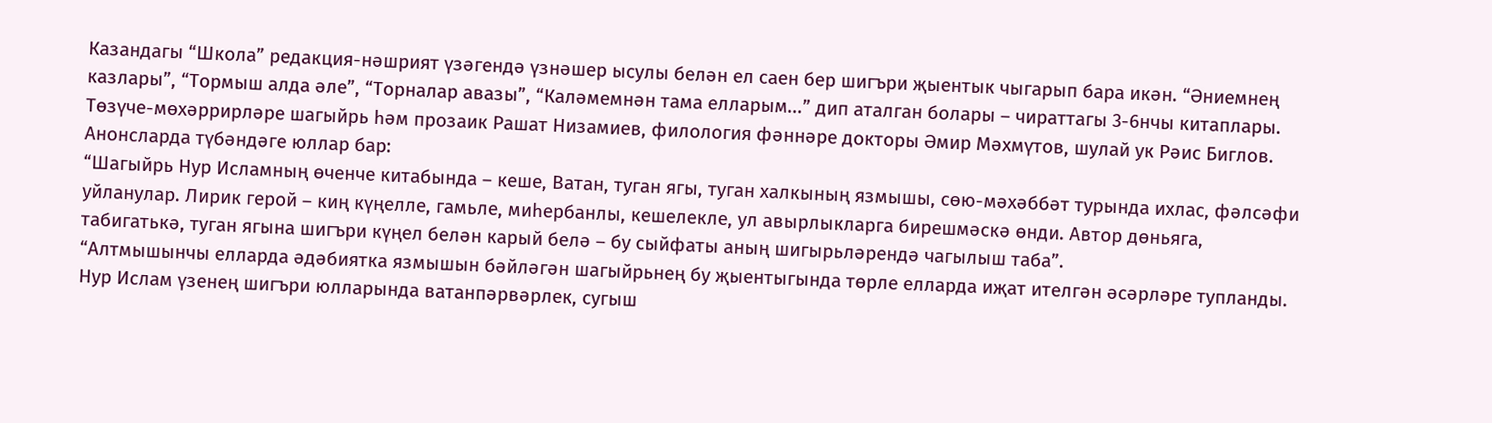Казандагы “Школа” редакция-нәшрият үзәгендә үзнәшер ысулы белән ел саен бер шигъри җыентык чыгарып бара икән. “Әниемнең казлары”, “Тормыш алда әле”, “Торналар авазы”, “Каләмемнән тама елларым...” дип аталган болары – чираттагы 3-6нчы китаплары. Төзүче-мөхәррирләре шагыйрь һәм прозаик Рашат Низамиев, филология фәннәре докторы Әмир Мәхмүтов, шулай ук Рәис Биглов.
Анонсларда түбәндәге юллар бар:
“Шагыйрь Нур Исламның өченче китабында – кеше, Ватан, туган ягы, туган халкының язмышы, сөю-мәхәббәт турында ихлас, фәлсәфи уйланулар. Лирик герой – киң күңелле, гамьле, миһербанлы, кешелекле, ул авырлыкларга бирешмәскә өнди. Автор дөньяга, табигатькә, туган ягына шигъри күңел белән карый белә – бу сыйфаты аның шигырьләрендә чагылыш таба”.
“Алтмышынчы елларда әдәбиятка язмышын бәйләгән шагыйрьнең бу җыентыгында төрле елларда иҗат ителгән әсәрләре тупланды. Нур Ислам үзенең шигъри юлларында ватанпәрвәрлек, сугыш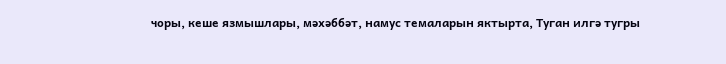чоры, кеше язмышлары, мәхәббәт, намус темаларын яктырта, Туган илгә тугры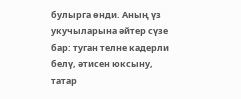булырга өнди. Аның үз укучыларына әйтер сүзе бар: туган телне кадерли белү, әтисен юксыну, татар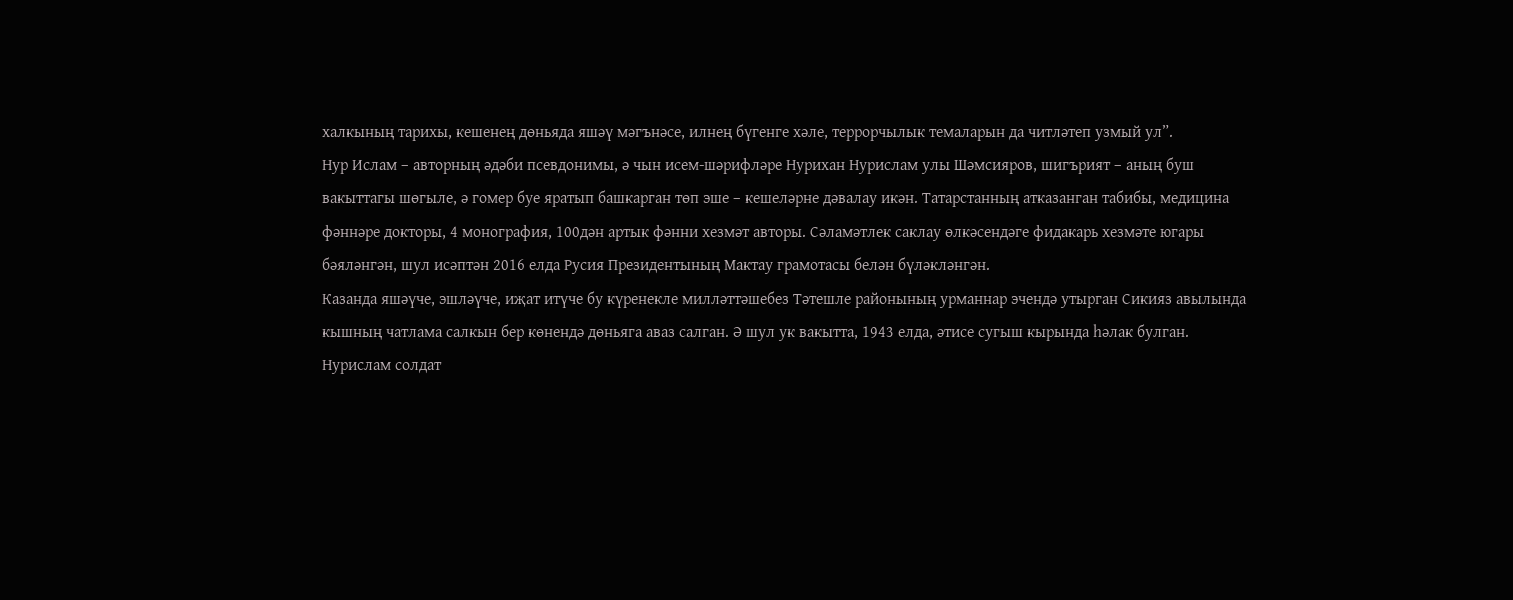халкының тарихы, кешенең дөньяда яшәү мәгънәсе, илнең бүгенге хәле, террорчылык темаларын да читләтеп узмый ул”.
Нур Ислам – авторның әдәби псевдонимы, ә чын исем-шәрифләре Нурихан Нурислам улы Шәмсияров, шигърият – аның буш вакыттагы шөгыле, ә гомер буе яратып башкарган төп эше – кешеләрне дәвалау икән. Татарстанның атказанган табибы, медицина фәннәре докторы, 4 монография, 100дән артык фәнни хезмәт авторы. Сәламәтлек саклау өлкәсендәге фидакарь хезмәте югары бәяләнгән, шул исәптән 2016 елда Русия Президентының Мактау грамотасы белән бүләкләнгән.
Казанда яшәүче, эшләүче, иҗат итүче бу күренекле милләттәшебез Тәтешле районының урманнар эчендә утырган Сикияз авылында кышның чатлама салкын бер көнендә дөньяга аваз салган. Ә шул ук вакытта, 1943 елда, әтисе сугыш кырында һәлак булган. Нурислам солдат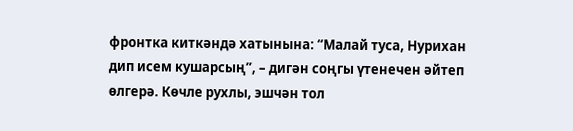фронтка киткәндә хатынына: “Малай туса, Нурихан дип исем кушарсың”, – дигән соңгы үтенечен әйтеп өлгерә. Көчле рухлы, эшчән тол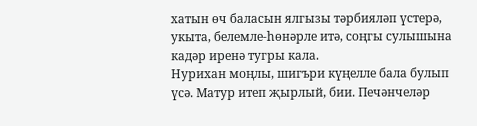хатын өч баласын ялгызы тәрбияләп үстерә, укыта, белемле-һөнәрле итә, соңгы сулышына кадәр иренә тугры кала.
Нурихан моңлы, шигъри күңелле бала булып үсә. Матур итеп җырлый, бии. Печәнчеләр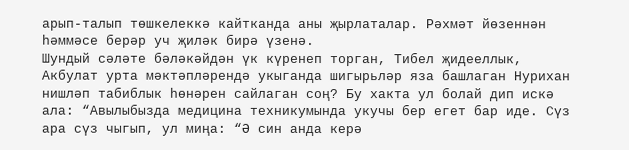арып-талып төшкелеккә кайтканда аны җырлаталар. Рәхмәт йөзеннән һәммәсе берәр уч җиләк бирә үзенә.
Шундый сәләте бәләкәйдән үк күренеп торган, Тибел җидееллык, Акбулат урта мәктәпләрендә укыганда шигырьләр яза башлаган Нурихан нишләп табиблык һөнәрен сайлаган соң? Бу хакта ул болай дип искә ала: “Авылыбызда медицина техникумында укучы бер егет бар иде. Сүз ара сүз чыгып, ул миңа: “Ә син анда керә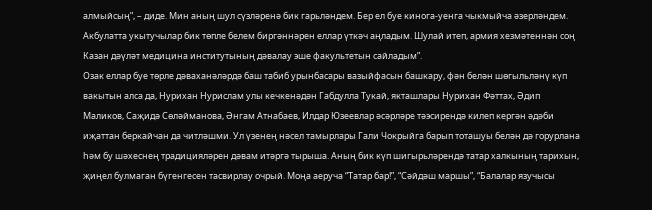алмыйсың”, – диде. Мин аның шул сүзләренә бик гарьләндем. Бер ел буе кинога-уенга чыкмыйча әзерләндем. Акбулатта укытучылар бик төпле белем биргәннәрен еллар үткәч аңладым. Шулай итеп, армия хезмәтеннән соң Казан дәүләт медицина институтының дәвалау эше факультетын сайладым”.
Озак еллар буе төрле дәваханәләрдә баш табиб урынбасары вазыйфасын башкару, фән белән шөгыльләнү күп вакытын алса да, Нурихан Нурислам улы кечкенәдән Габдулла Тукай, якташлары Нурихан Фәттах, Әдип Маликов, Саҗидә Сөләйманова, Әнгам Атнабаев, Илдар Юзеевлар әсәрләре тәэсирендә килеп кергән әдәби иҗаттан беркайчан да читләшми. Ул үзенең нәсел тамырлары Гали Чокрыйга барып тоташуы белән дә горурлана һәм бу шәхеснең традицияләрен дәвам итәргә тырыша. Аның бик күп шигырьләрендә татар халкының тарихын, җиңел булмаган бүгенгесен тасвирлау очрый. Моңа аеруча “Татар бар!”, “Сәйдәш маршы”, “Балалар язучысы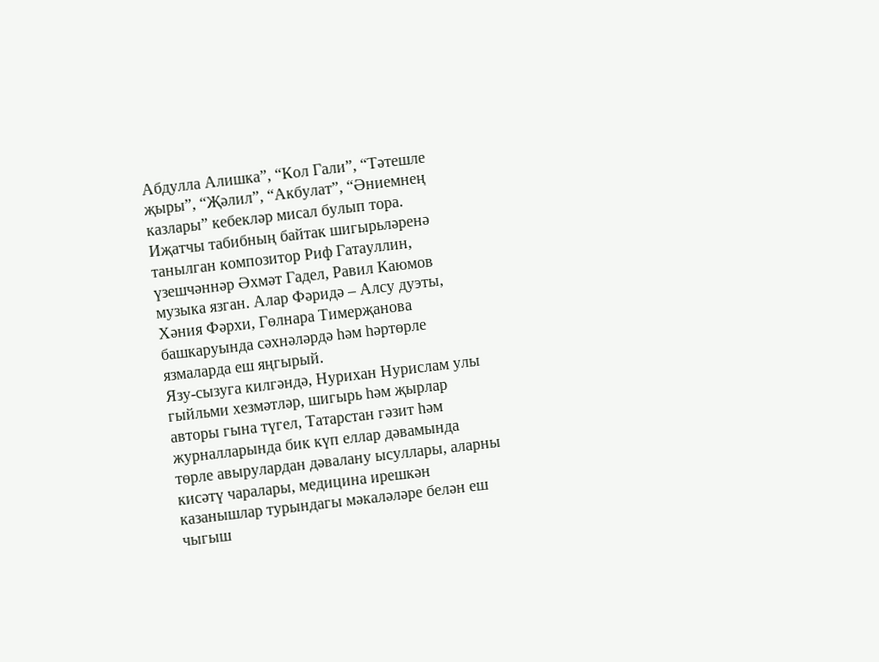Абдулла Алишка”, “Кол Гали”, “Тәтешле җыры”, “Җәлил”, “Акбулат”, “Әниемнең казлары” кебекләр мисал булып тора.
Иҗатчы табибның байтак шигырьләренә танылган композитор Риф Гатауллин, үзешчәннәр Әхмәт Гадел, Равил Каюмов музыка язган. Алар Фәридә – Алсу дуэты, Хәния Фәрхи, Гөлнара Тимерҗанова башкаруында сәхнәләрдә һәм һәртөрле язмаларда еш яңгырый.
Язу-сызуга килгәндә, Нурихан Нурислам улы гыйльми хезмәтләр, шигырь һәм җырлар авторы гына түгел, Татарстан гәзит һәм журналларында бик күп еллар дәвамында төрле авырулардан дәвалану ысуллары, аларны кисәтү чаралары, медицина ирешкән казанышлар турындагы мәкаләләре белән еш чыгыш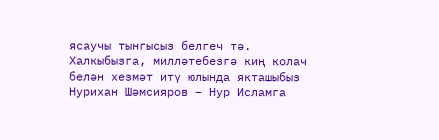ясаучы тынгысыз белгеч тә.
Халкыбызга, милләтебезгә киң колач белән хезмәт итү юлында якташыбыз Нурихан Шәмсияров – Нур Исламга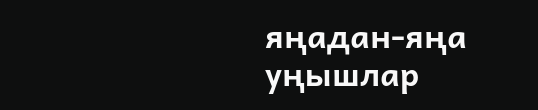яңадан-яңа уңышлар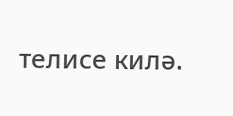телисе килә.